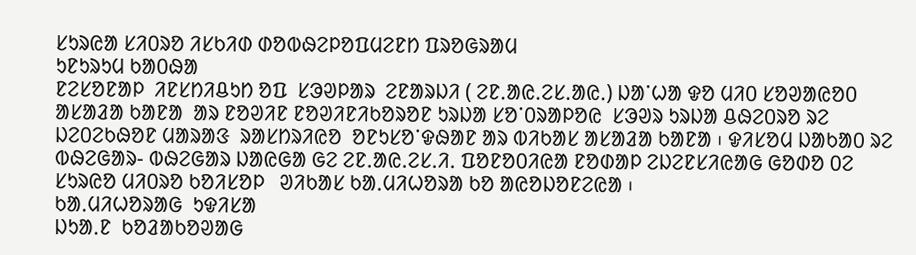ᱥᱩᱨᱭᱟ ᱥᱤ᱐ᱨᱚ ᱤᱥᱠᱤᱰ ᱰᱚᱵᱷᱮᱞᱚᱯᱢᱮᱱᱴ ᱯᱨᱚᱜᱨᱟᱢ
ᱩᱱᱩᱨᱩᱢ ᱠᱟ᱐ᱷᱟ
ᱱᱮᱥᱚᱱᱟᱞ  ᱤᱱᱥᱴᱤᱪᱩᱴ ᱚᱯ  ᱥᱳᱣᱞᱟᱨ  ᱮᱱᱟᱨᱡᱤ ( ᱮᱱᱹᱟᱭᱹᱮᱥᱹᱟᱭᱹ) ᱡᱟᱸᱦᱟ ᱫᱚ ᱢᱤ᱐ ᱥᱚᱣᱟᱭᱚ᱐ ᱟᱥᱟᱲᱟ ᱠᱟᱱᱟ  ᱟᱨ ᱱᱚᱣᱤᱱ ᱱᱚᱣᱤᱱᱤᱠᱚᱨᱚᱱ ᱩᱨᱡᱟ ᱥᱚᱸ᱐ᱨᱟᱞᱚᱭ  ᱥᱳᱣᱨ ᱩᱨᱡᱟ ᱪᱷᱮ᱐ᱨᱚ ᱨᱮ  ᱡᱮ᱐ᱮᱠᱷᱚᱱ ᱢᱟᱨᱟᱝ  ᱨᱟᱥᱴᱨᱤᱭᱚ  ᱚᱱᱩᱥᱚᱸᱫᱷᱟᱱ ᱟᱨ ᱵᱤᱠᱟᱥ ᱟᱥᱟᱲᱟ ᱠᱟᱱᱟ ᱾ ᱫᱤᱥᱚᱢ ᱡᱟᱠᱟ᱐ ᱨᱮ  ᱵᱷᱮᱜᱟᱨ- ᱵᱷᱮᱜᱟᱨ ᱡᱟᱭᱜᱟ ᱜᱮ ᱮᱱᱹᱟᱭᱹᱮᱥᱹᱤᱹ ᱯᱚᱱᱚ᱐ᱤᱭᱟ ᱱᱚᱰᱟᱞ ᱮᱡᱮᱱᱥᱤᱭᱟᱜ ᱜᱚᱰᱚ ᱐ᱮ ᱥᱩᱨᱭᱚ ᱢᱤ᱐ᱨᱚ ᱠᱚᱤᱥᱚᱞ   ᱣᱤᱠᱟᱥ ᱠᱟᱹᱢᱤᱦᱚᱨᱟ ᱠᱚ ᱟᱭᱚᱡᱚᱱᱮᱭᱟ ᱾
ᱠᱟᱹᱢᱤᱦᱚᱨᱟᱜ  ᱩᱫᱤᱥᱟ
ᱡᱩᱟᱹᱱ  ᱠᱚᱲᱟᱠᱚᱣᱟᱜ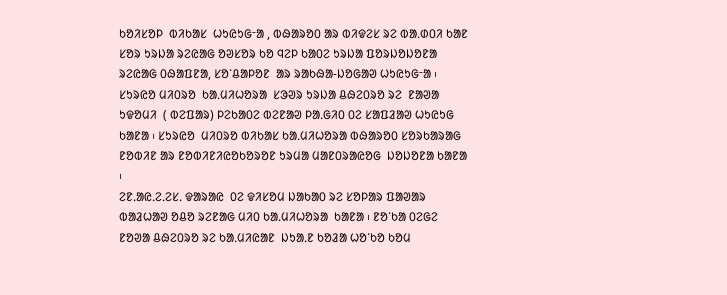ᱠᱚᱤᱥᱚᱞ  ᱵᱤᱠᱟᱥ  ᱦᱩᱭᱩᱜᱼᱟ , ᱵᱷᱟᱨᱚ᱐ ᱟᱨ ᱵᱤᱫᱮᱥ ᱨᱮ ᱵᱟᱹᱰ᱐ᱤ ᱠᱟᱱ  ᱥᱚᱨ ᱩᱨᱡᱟ ᱨᱮᱭᱟᱜ ᱚᱣᱥᱚᱨ ᱠᱚ ᱧᱮᱞ ᱠᱟ᱐ᱮ ᱩᱨᱡᱟ ᱯᱚᱨᱡᱚᱡᱚᱱᱟ ᱨᱮᱭᱟᱜ ᱐ᱷᱟᱯᱱᱟ, ᱥᱚᱸᱪᱟᱞᱚᱱ  ᱟᱨ ᱨᱟᱠᱷᱟ-ᱡᱚᱜᱟᱣ ᱦᱩᱭᱩᱜᱼᱟ ᱾ ᱥᱩᱨᱭᱚ ᱢᱤ᱐ᱨᱚ  ᱠᱟᱹᱢᱤᱦᱚᱨᱟ  ᱥᱳᱣᱨ ᱩᱨᱡᱟ ᱪᱷᱮ᱐ᱨᱚ ᱨᱮ  ᱱᱟᱣᱟ ᱩᱫᱚᱢᱤ  ( ᱵᱮᱯᱟᱨ) ᱞᱮᱠᱟ᱐ᱮ ᱵᱮᱱᱟᱣ ᱞᱟᱹᱜᱤ᱐ ᱐ᱮ ᱥᱟᱯᱲᱟᱣ ᱦᱩᱭᱩᱜ ᱠᱟᱱᱟ ᱾ ᱥᱩᱨᱭᱚ  ᱢᱤ᱐ᱨᱚ ᱵᱤᱠᱟᱥ ᱠᱟᱹᱢᱤᱦᱚᱨᱟ ᱵᱷᱟᱨᱚ᱐ ᱥᱚᱨᱠᱟᱨᱟᱜ ᱱᱚᱵᱤᱱ ᱟᱨ ᱱᱚᱵᱤᱱᱤᱭᱚᱠᱚᱨᱚᱱ ᱩᱨᱢᱟ ᱢᱟᱱ᱐ᱨᱟᱭᱚᱜ  ᱡᱚᱡᱚᱱᱟ ᱠᱟᱱᱟ ᱾
ᱮᱱᱹᱟᱭᱹᱮᱹᱮᱥᱹ ᱫᱟᱨᱟᱭ  ᱐ᱮ ᱫᱤᱥᱚᱢ ᱡᱟᱠᱟ᱐ ᱨᱮ ᱥᱚᱞᱟᱨ ᱯᱟᱣᱟᱨ ᱵᱟᱲᱦᱟᱣ ᱚᱪᱚ ᱨᱮᱱᱟᱜ ᱢᱤ᱐ ᱠᱟᱹᱢᱤᱦᱚᱨᱟ  ᱠᱟᱱᱟ ᱾ ᱱᱚᱸᱠᱟ ᱐ᱮᱜᱮ ᱱᱚᱣᱟ ᱪᱷᱮ᱐ᱨᱚ ᱨᱮ ᱠᱟᱹᱢᱤᱭᱟᱱ  ᱡᱩᱟᱹᱱ ᱠᱚᱲᱟ ᱦᱚᱸᱠᱚ ᱠᱚᱢ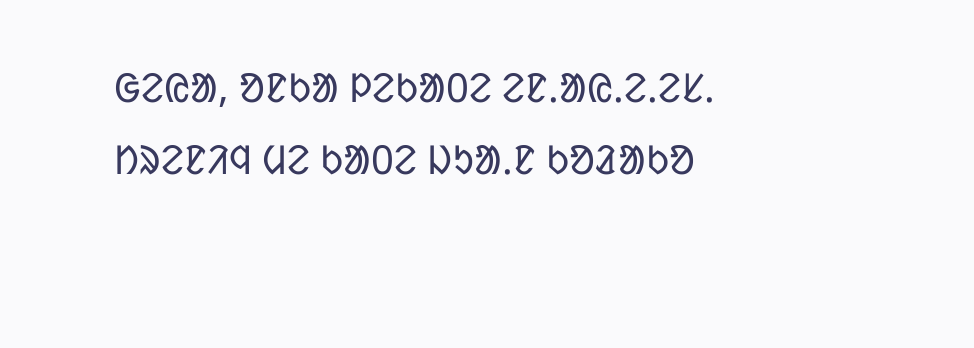ᱜᱮᱭᱟ, ᱚᱱᱠᱟ ᱞᱮᱠᱟ᱐ᱮ ᱮᱱᱹᱟᱭᱹᱮᱹᱮᱥᱹ ᱴᱨᱮᱱᱤᱧ ᱢᱮ ᱠᱟ᱐ᱮ ᱡᱩᱟᱹᱱ ᱠᱚᱲᱟᱠᱚ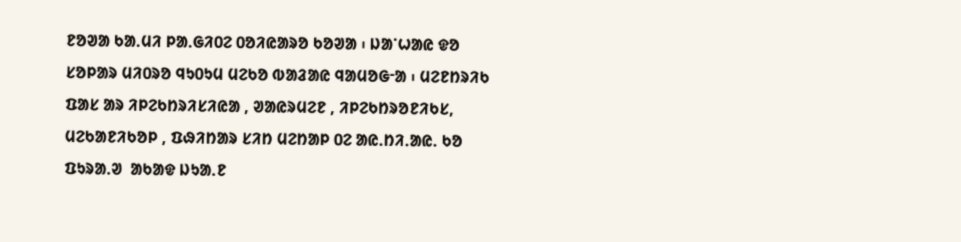ᱱᱚᱣᱟ ᱠᱟᱹᱢᱤ ᱞᱟᱹᱜᱤ᱐ᱮ ᱐ᱚᱤᱭᱟᱨᱚ ᱠᱚᱣᱟ ᱾ ᱡᱟᱸᱦᱟᱭ ᱫᱚ ᱥᱚᱞᱟᱨ ᱢᱤ᱐ᱨᱚ ᱧᱩ᱐ᱩᱢ ᱢᱮᱠᱚ ᱵᱟᱲᱟᱭ ᱧᱟᱢᱚᱜᱼᱟ ᱾ ᱢᱮᱱᱴᱨᱤᱠ ᱯᱟᱥ ᱟᱨ ᱤᱞᱮᱠᱴᱨᱤᱥᱤᱭᱟ , ᱣᱟᱭᱨᱢᱮᱱ , ᱤᱞᱮᱠᱴᱨᱚᱱᱤᱠᱥ, ᱢᱮᱠᱟᱱᱤᱠᱚᱞ , ᱯᱷᱤᱴᱟᱨ ᱥᱤᱴ ᱢᱮᱴᱟᱞ ᱐ᱮ ᱟᱭᱹᱴᱤᱹᱟᱭᱹ ᱠᱚ ᱯᱩᱨᱟᱹᱣ  ᱟᱠᱟᱫ ᱡᱩᱟᱹᱱ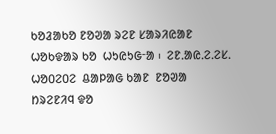ᱠᱚᱲᱟᱠᱚ ᱱᱚᱣᱟ ᱨᱮᱱ ᱥᱟᱨᱤᱭᱟᱱ  ᱦᱚᱠᱫᱟᱨ ᱠᱚ  ᱦᱩᱭᱩᱜᱼᱟ ᱾  ᱮᱱᱹᱟᱭᱹᱮᱹᱮᱥᱹ ᱦᱚ᱐ᱮ᱐ᱮ  ᱪᱟᱞᱟᱜ ᱠᱟᱱ  ᱱᱚᱣᱟ  ᱴᱨᱮᱱᱤᱧ ᱫᱚ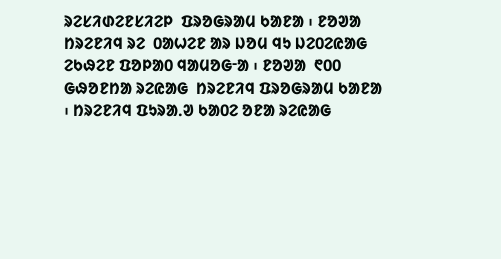ᱨᱮᱥᱤᱰᱮᱱᱥᱤᱮᱞ  ᱯᱨᱚᱜᱨᱟᱢ ᱠᱟᱱᱟ ᱾ ᱱᱚᱣᱟ ᱴᱨᱮᱱᱤᱧ ᱨᱮ  ᱐ᱟᱦᱮᱱ ᱟᱨ ᱡᱚᱢ ᱧᱩ ᱡᱮ᱐ᱮᱭᱟᱜ ᱮᱠᱷᱮᱱ ᱯᱚᱞᱟ᱐ ᱧᱟᱢᱚᱜᱼᱟ ᱾ ᱱᱚᱣᱟ  ᱖᱐᱐ ᱜᱷᱚᱱᱴᱟ ᱨᱮᱭᱟᱜ  ᱴᱨᱮᱱᱤᱧ ᱯᱨᱚᱜᱨᱟᱢ ᱠᱟᱱᱟ ᱾ ᱴᱨᱮᱱᱤᱧ ᱯᱩᱨᱟᱹᱣ ᱠᱟ᱐ᱮ ᱚᱱᱟ ᱨᱮᱭᱟᱜ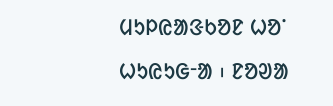ᱢᱩᱞᱭᱟᱝᱠᱚᱱ ᱦᱚᱸ ᱦᱩᱭᱩᱜᱼᱟ ᱾ ᱱᱚᱣᱟ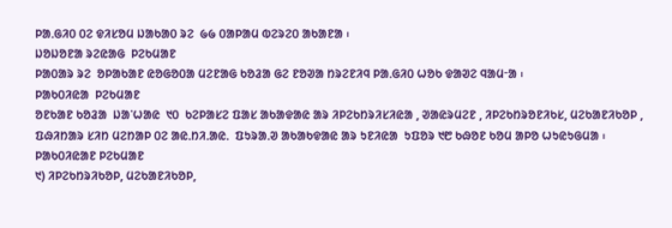ᱞᱟᱹᱜᱤ᱐ ᱐ᱮ ᱫᱤᱥᱚᱢ ᱡᱟᱠᱟ᱐ ᱨᱮ  ᱙᱙ ᱐ᱟᱞᱟᱢ ᱵᱮᱨᱮ᱐ ᱟᱠᱟᱱᱟ ᱾
ᱡᱚᱡᱚᱱᱟ ᱨᱮᱭᱟᱜ  ᱞᱮᱠᱢᱟᱱ
ᱞᱟ᱐ᱟᱨ ᱨᱮ  ᱚᱞᱟᱠᱟᱱ ᱭᱚᱜᱚ᱐ᱟ ᱢᱮᱱᱟᱜ ᱠᱚᱲᱟ ᱜᱮ ᱱᱚᱣᱟ ᱴᱨᱮᱱᱤᱧ ᱞᱟᱹᱜᱤ᱐ ᱦᱚᱠ ᱫᱟᱣᱮ ᱧᱟᱢᱼᱟ ᱾
ᱞᱟᱠ᱐ᱤᱭᱟ  ᱞᱮᱠᱢᱟᱱ
ᱚᱱᱠᱟᱱ ᱠᱚᱲᱟ  ᱡᱟᱸᱦᱟᱭ  ᱑᱐  ᱠᱮᱞᱟᱥᱮ ᱯᱟᱥ ᱟᱠᱟᱫᱟᱭ ᱟᱨ ᱤᱞᱮᱠᱴᱨᱤᱥᱤᱭᱟ , ᱣᱟᱭᱨᱢᱮᱱ , ᱤᱞᱮᱠᱴᱨᱚᱱᱤᱠᱥ, ᱢᱮᱠᱟᱱᱤᱠᱚᱞ , ᱯᱷᱤᱴᱟᱨ ᱥᱤᱴ ᱢᱮᱴᱟᱞ ᱐ᱮ ᱟᱭᱹᱴᱤᱹᱟᱭᱹ  ᱯᱩᱨᱟᱹᱣ ᱟᱠᱟᱠᱫᱟᱭ ᱟᱨ ᱩᱱᱤᱭᱟ  ᱩᱯᱚᱨ ᱑᱘ ᱠᱷᱚᱱ ᱠᱚᱢ ᱟᱞᱚ ᱦᱩᱭᱩᱜᱢᱟ ᱾
ᱞᱟᱠ᱐ᱤᱭᱟᱱ ᱞᱮᱠᱢᱟᱱ
᱑) ᱤᱞᱮᱠᱴᱨᱤᱠᱚᱞ, ᱢᱮᱠᱟᱱᱤᱠᱚᱞ,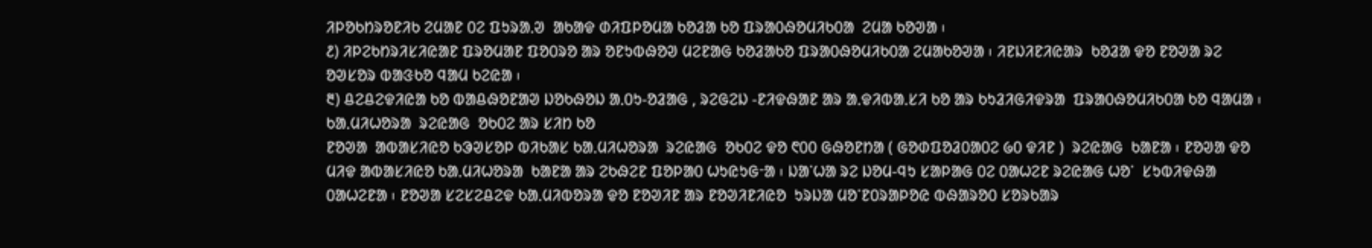ᱤᱞᱚᱠᱴᱨᱚᱱᱤᱠ ᱮᱢᱟᱱ ᱐ᱮ ᱯᱩᱨᱟᱹᱣ  ᱟᱠᱟᱫ ᱰᱤᱯᱞᱚᱢᱟ ᱠᱚᱲᱟ ᱠᱚ ᱯᱨᱟ᱐ᱷᱚᱢᱤᱠ᱐ᱟ  ᱮᱢᱟ ᱠᱚᱣᱟ ᱾
᱒) ᱤᱞᱮᱠᱴᱨᱤᱥᱤᱭᱟᱱ ᱯᱨᱚᱢᱟᱱ ᱯᱚ᱐ᱨᱚ ᱟᱨ ᱚᱱᱩᱵᱷᱚᱣ ᱢᱮᱱᱟᱜ ᱠᱚᱲᱟᱠᱚ ᱯᱨᱟ᱐ᱷᱚᱢᱤᱠ᱐ᱟ ᱮᱢᱟᱠᱚᱣᱟ ᱾ ᱤᱱᱡᱤᱱᱤᱭᱟᱨ  ᱠᱚᱲᱟ ᱫᱚ ᱱᱚᱣᱟ ᱨᱮ  ᱚᱣᱥᱚᱨ ᱵᱟᱝᱠᱚ ᱧᱟᱢ ᱠᱮᱭᱟ ᱾
᱓) ᱪᱮᱪᱮᱫᱤᱭᱟ ᱠᱚ ᱵᱟᱪᱷᱚᱱᱟᱣ ᱡᱚᱠᱷᱚᱡ ᱟᱹ᱐ᱩ-ᱚᱲᱟᱜ , ᱨᱮᱜᱮᱡ -ᱱᱤᱫᱷᱟᱱ ᱟᱨ ᱟᱹᱫᱤᱵᱟᱹᱥᱤ ᱠᱚ ᱟᱨ ᱠᱩᱲᱤᱜᱤᱫᱨᱟ  ᱯᱨᱟ᱐ᱷᱚᱢᱤᱠ᱐ᱟ ᱠᱚ ᱧᱟᱢᱟ ᱾
ᱠᱟᱹᱢᱤᱦᱚᱨᱟ  ᱨᱮᱭᱟᱜ  ᱚᱠ᱐ᱮ ᱟᱨ ᱥᱤᱴ ᱠᱚ
ᱱᱚᱣᱟ  ᱟᱵᱟᱥᱤᱭᱚ ᱠᱳᱣᱥᱚᱞ ᱵᱤᱠᱟᱥ ᱠᱟᱹᱢᱤᱦᱚᱨᱟ  ᱨᱮᱭᱟᱜ  ᱚᱠ᱐ᱮ ᱫᱚ ᱖᱐᱐ ᱜᱷᱚᱱᱴᱟ ( ᱜᱚᱰᱯᱚᱲ᱐ᱟ᱐ᱮ ᱙᱐ ᱫᱤᱱ )  ᱨᱮᱭᱟᱜ  ᱠᱟᱱᱟ ᱾ ᱱᱚᱣᱟ ᱫᱚ ᱢᱤᱫ ᱟᱵᱟᱥᱤᱭᱚ ᱠᱟᱹᱢᱤᱦᱚᱨᱟ  ᱠᱟᱱᱟ ᱟᱨ ᱮᱠᱷᱮᱱ ᱯᱚᱞᱟ᱐ ᱦᱩᱭᱩᱜᱼᱟ ᱾ ᱡᱟᱸᱦᱟ ᱨᱮ ᱡᱚᱢ-ᱧᱩ ᱥᱟᱞᱟᱜ ᱐ᱮ ᱐ᱟᱦᱮᱱ ᱨᱮᱭᱟᱜ ᱦᱚᱸ  ᱥᱩᱵᱤᱫᱷᱟ ᱐ᱟᱦᱮᱱᱟ ᱾ ᱱᱚᱣᱟ ᱥᱮᱥᱮᱪᱮᱫ ᱠᱟᱹᱢᱤᱵᱚᱨᱟ ᱫᱚ ᱱᱚᱣᱤᱱ ᱟᱨ ᱱᱚᱣᱤᱱᱤᱭᱚ  ᱩᱨᱡᱟ ᱢᱚᱸᱱ᱐ᱨᱟᱞᱚᱭ ᱵᱷᱟᱨᱚ᱐ ᱥᱚᱨᱠᱟᱨ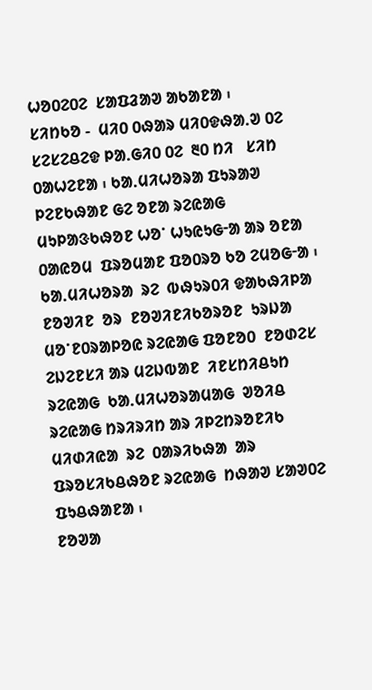ᱦᱚ᱐ᱮ᱐ᱮ  ᱥᱟᱯᱲᱟᱣ ᱟᱠᱟᱱᱟ ᱾
ᱥᱤᱴᱠᱚ -  ᱢᱤ᱐ ᱐ᱷᱟᱨ ᱢᱤ᱐ᱫᱷᱟᱹᱣ ᱐ᱮ ᱥᱮᱥᱮᱪᱮᱫ ᱞᱟᱹᱜᱤ᱐ ᱐ᱮ  ᱓᱐ ᱴᱤ   ᱥᱤᱴ ᱐ᱟᱦᱮᱱᱟ ᱾ ᱠᱟᱹᱢᱤᱦᱚᱨᱟ ᱯᱩᱨᱟᱣ ᱞᱮᱱᱠᱷᱟᱱ ᱜᱮ ᱚᱱᱟ ᱨᱮᱭᱟᱜ  ᱢᱩᱞᱟᱝᱠᱷᱚᱱ ᱦᱚᱸ ᱦᱩᱭᱩᱜᱼᱟ ᱟᱨ ᱚᱱᱟ ᱐ᱟᱭᱚᱢ  ᱯᱨᱚᱢᱟᱱ ᱯᱚ᱐ᱨᱚ ᱠᱚ ᱮᱢᱚᱜᱼᱟ ᱾
ᱠᱟᱹᱢᱤᱦᱚᱨᱟ  ᱨᱮ  ᱵᱷᱩᱨ᱐ᱤ ᱫᱟᱠᱷᱤᱞᱟ
ᱱᱚᱣᱤᱱ  ᱚᱨ  ᱱᱚᱣᱤᱱᱤᱠᱚᱨᱚᱱ  ᱩᱨᱡᱟ ᱢᱚᱸᱱ᱐ᱨᱟᱞᱚᱭ ᱨᱮᱭᱟᱜ ᱯᱚᱱᱚ᱐  ᱱᱚᱰᱮᱥ ᱮᱡᱮᱱᱥᱤ ᱟᱨ ᱢᱮᱡᱵᱟᱱ  ᱤᱱᱥᱴᱤᱪᱩᱴ ᱨᱮᱭᱟᱜ  ᱠᱟᱹᱢᱤᱦᱚᱨᱟᱢᱟᱜ  ᱣᱚᱤᱪ  ᱨᱮᱭᱟᱜ ᱴᱨᱤᱨᱤᱴ ᱟᱨ ᱤᱞᱮᱴᱨᱚᱱᱤᱠ ᱢᱤᱰᱤᱭᱟ  ᱨᱮ  ᱐ᱟᱨᱤᱠᱷᱟ  ᱟᱨ ᱯᱨᱚᱥᱤᱠᱪᱷᱚᱱ ᱨᱮᱭᱟᱜ  ᱴᱷᱟᱣ ᱥᱟᱣ᱐ᱮ ᱯᱩᱪᱷᱟᱱᱟ ᱾
ᱱᱚᱣᱟ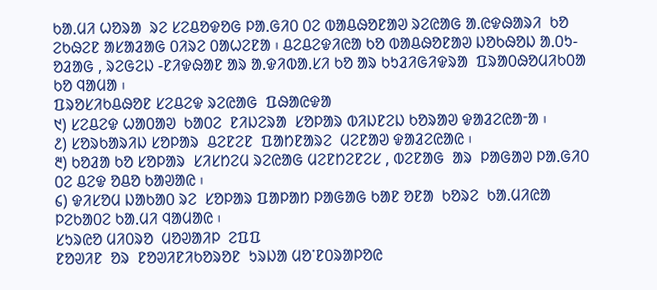ᱠᱟᱹᱢᱤ ᱦᱚᱨᱟ  ᱨᱮ ᱥᱮᱪᱚᱫᱚᱜ ᱞᱟᱹᱜᱤ᱐ ᱐ᱮ ᱵᱟᱪᱷᱚᱱᱟᱣ ᱨᱮᱭᱟᱜ ᱟᱹᱭᱫᱷᱟᱨᱤ  ᱠᱚ ᱮᱠᱷᱮᱱ ᱟᱥᱟᱲᱟᱜ ᱐ᱤᱨᱮ ᱐ᱟᱦᱮᱱᱟ ᱾ ᱪᱮᱪᱮᱫᱤᱭᱟ ᱠᱚ ᱵᱟᱪᱷᱚᱱᱟᱣ ᱡᱚᱠᱷᱚᱡ ᱟᱹ᱐ᱩ-ᱚᱲᱟᱜ , ᱨᱮᱜᱮᱡ -ᱱᱤᱫᱷᱟᱱ ᱟᱨ ᱟᱹᱫᱤᱵᱟᱹᱥᱤ ᱠᱚ ᱟᱨ ᱠᱩᱲᱤᱜᱤᱫᱨᱟ  ᱯᱨᱟ᱐ᱷᱚᱢᱤᱠ᱐ᱟ ᱠᱚ ᱧᱟᱢᱟ ᱾
ᱯᱨᱚᱥᱤᱠᱪᱷᱚᱱ ᱥᱮᱪᱮᱫ ᱨᱮᱭᱟᱜ  ᱯᱷᱟᱭᱫᱟ
᱑) ᱥᱮᱪᱮᱫ ᱦᱟ᱐ᱟᱣ  ᱠᱟ᱐ᱮ  ᱱᱤᱡᱮᱨᱟ  ᱥᱚᱞᱟᱨ ᱵᱤᱡᱱᱮᱡ ᱠᱚᱨᱟᱣ ᱫᱟᱲᱮᱭᱟᱼᱟ ᱾
᱒) ᱥᱚᱨᱠᱟᱨᱤᱡ ᱥᱚᱞᱟᱨ  ᱪᱮᱱᱮᱱ  ᱯᱟᱴᱱᱟᱨᱮ  ᱢᱮᱱᱟᱣ ᱫᱟᱲᱮᱭᱟᱭ ᱾
᱓) ᱠᱚᱲᱟ ᱠᱚ ᱥᱚᱞᱟᱨ  ᱥᱤᱥᱴᱮᱢ ᱨᱮᱭᱟᱜ ᱢᱮᱱᱴᱮᱱᱮᱥ , ᱵᱮᱱᱟᱜ  ᱟᱨ  ᱞᱟᱜᱟᱣ ᱞᱟᱹᱜᱤ᱐ ᱐ᱮ ᱪᱮᱫ ᱚᱪᱚ ᱠᱟᱣᱟᱭ ᱾
᱔) ᱫᱤᱥᱚᱢ ᱡᱟᱠᱟ᱐ ᱨᱮ  ᱥᱚᱞᱟᱨ ᱯᱟᱞᱟᱴ ᱞᱟᱜᱟᱜ ᱠᱟᱱ ᱚᱱᱟ  ᱠᱚᱨᱮ  ᱠᱟᱹᱢᱤᱭᱟ ᱞᱮᱠᱟ᱐ᱮ ᱠᱟᱹᱢᱤ ᱧᱟᱢᱟᱭ ᱾
ᱥᱩᱨᱭᱚ ᱢᱤ᱐ᱨᱚ  ᱢᱚᱣᱟᱤᱞ  ᱮᱯᱯ
ᱱᱚᱣᱤᱱ  ᱚᱨ  ᱱᱚᱣᱤᱱᱤᱠᱚᱨᱚᱱ  ᱩᱨᱡᱟ ᱢᱚᱸᱱ᱐ᱨᱟᱞᱚᱭ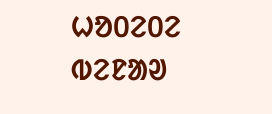ᱦᱚ᱐ᱮ᱐ᱮ ᱵᱮᱱᱟᱣ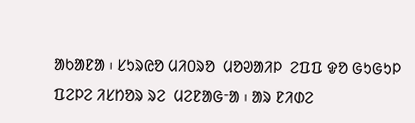ᱟᱠᱟᱱᱟ ᱾ ᱥᱩᱨᱭᱚ ᱢᱤ᱐ᱨᱚ  ᱢᱚᱣᱟᱤᱞ  ᱮᱯᱯ ᱫᱚ ᱜᱩᱜᱩᱞ ᱯᱮᱞᱮ ᱤᱥᱴᱚᱨ ᱨᱮ  ᱢᱮᱱᱟᱜᱼᱟ ᱾ ᱟᱨ ᱱᱤᱰᱮ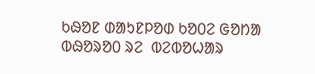ᱠᱷᱚᱱ ᱰᱟᱩᱱᱞᱚᱰ ᱠᱚ᱐ᱮ ᱜᱚᱴᱟ ᱵᱷᱚᱨᱚ᱐ ᱨᱮ  ᱵᱮᱵᱚᱦᱟᱨ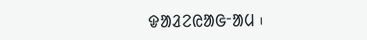ᱫᱟᱲᱮᱭᱟᱜᱼᱟᱢ ᱾